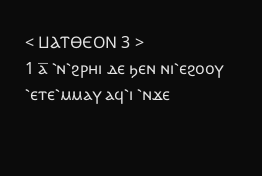< ⳘⲀⲦⲐⲈⲞⲚ 3 >
1 ⲁ̅ ⳿ⲛ⳿ϩⲣⲏⲓ ⲇⲉ ϧⲉⲛ ⲛⲓ⳿ⲉϩⲟⲟⲩ ⳿ⲉⲧⲉ⳿ⲙⲙⲁⲩ ⲁϥ⳿ⲓ ⳿ⲛϫⲉ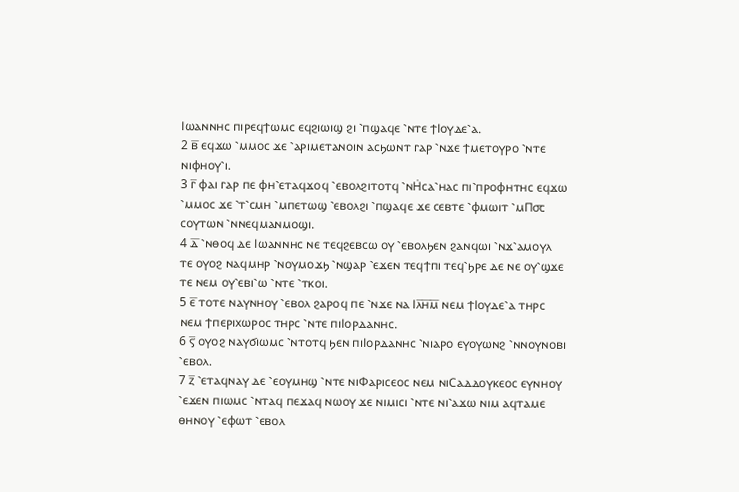Ⲓⲱⲁⲛⲛⲏⲥ ⲡⲓⲣⲉϥϯⲱⲙⲥ ⲉϥϩⲓⲱⲓϣ ϩⲓ ⳿ⲡϣⲁϥⲉ ⳿ⲛⲧⲉ ϯⲒⲟⲩⲇⲉ⳿ⲁ.
2 ⲃ̅ ⲉϥϫⲱ ⳿ⲙⲙⲟⲥ ϫⲉ ⳿ⲁⲣⲓⲙⲉⲧⲁⲛⲟⲓⲛ ⲁⲥϧⲱⲛⲧ ⲅⲁⲣ ⳿ⲛϫⲉ ϯⲙⲉⲧⲟⲩⲣⲟ ⳿ⲛⲧⲉ ⲛⲓⲫⲏⲟⲩ⳿ⲓ.
3 ⲅ̅ ⲫⲁⲓ ⲅⲁⲣ ⲡⲉ ⲫⲏ⳿ⲉⲧⲁϥϫⲟϥ ⳿ⲉⲃⲟⲗϩⲓⲧⲟⲧϥ ⳿ⲛⲎ̇ⲥⲁ⳿ⲏⲁⲥ ⲡⲓ⳿ⲡⲣⲟⲫⲏⲧⲏⲥ ⲉϥϫⲱ ⳿ⲙⲙⲟⲥ ϫⲉ ⳿ⲧ⳿ⲥⲙⲏ ⳿ⲙⲡⲉⲧⲱϣ ⳿ⲉⲃⲟⲗϩⲓ ⳿ⲡϣⲁϥⲉ ϫⲉ ⲥⲉⲃⲧⲉ ⳿ⲫⲙⲱⲓⲧ ⳿ⲙⲠ⳪ ⲥⲟⲩⲧⲱⲛ ⳿ⲛⲛⲉϥⲙⲁⲛⲙⲟϣⲓ.
4 ⲇ̅ ⳿ⲛⲑⲟϥ ⲇⲉ Ⲓⲱⲁⲛⲛⲏⲥ ⲛⲉ ⲧⲉϥϩⲉⲃⲥⲱ ⲟⲩ ⳿ⲉⲃⲟⲗϧⲉⲛ ϩⲁⲛϥⲱⲓ ⳿ⲛϫ⳿ⲁⲙⲟⲩⲗ ⲧⲉ ⲟⲩⲟϩ ⲛⲁϥⲙⲏⲣ ⳿ⲛⲟⲩⲙⲟϫϧ ⳿ⲛϣⲁⲣ ⳿ⲉϫⲉⲛ ⲧⲉϥϯⲡⲓ ⲧⲉϥ⳿ϧⲣⲉ ⲇⲉ ⲛⲉ ⲟⲩ⳿ϣϫⲉ ⲧⲉ ⲛⲉⲙ ⲟⲩ⳿ⲉⲃⲓ⳿ⲱ ⳿ⲛⲧⲉ ⳿ⲧⲕⲟⲓ.
5 ⲉ̅ ⲧⲟⲧⲉ ⲛⲁⲩⲛⲏⲟⲩ ⳿ⲉⲃⲟⲗ ϩⲁⲣⲟϥ ⲡⲉ ⳿ⲛϫⲉ ⲛⲁ Ⲓⲗ̅ⲏ̅ⲙ̅ ⲛⲉⲙ ϯⲒⲟⲩⲇⲉ⳿ⲁ ⲧⲏⲣⲥ ⲛⲉⲙ ϯⲡⲉⲣⲓⲭⲱⲣⲟⲥ ⲧⲏⲣⲥ ⳿ⲛⲧⲉ ⲡⲓⲒⲟⲣⲇⲁⲛⲏⲥ.
6 ⲋ̅ ⲟⲩⲟϩ ⲛⲁⲩϭⲓⲱⲙⲥ ⳿ⲛⲧⲟⲧϥ ϧⲉⲛ ⲡⲓⲒⲟⲣⲇⲁⲛⲏⲥ ⳿ⲛⲓⲁⲣⲟ ⲉⲩⲟⲩⲱⲛϩ ⳿ⲛⲛⲟⲩⲛⲟⲃⲓ ⳿ⲉⲃⲟⲗ.
7 ⲍ̅ ⳿ⲉⲧⲁϥⲛⲁⲩ ⲇⲉ ⳿ⲉⲟⲩⲙⲏϣ ⳿ⲛⲧⲉ ⲛⲓⲪⲁⲣⲓⲥⲉⲟⲥ ⲛⲉⲙ ⲛⲓⲤⲁⲇⲇⲟⲩⲕⲉⲟⲥ ⲉⲩⲛⲏⲟⲩ ⳿ⲉϫⲉⲛ ⲡⲓⲱⲙⲥ ⳿ⲛⲧⲁϥ ⲡⲉϫⲁϥ ⲛⲱⲟⲩ ϫⲉ ⲛⲓⲙⲓⲥⲓ ⳿ⲛⲧⲉ ⲛⲓ⳿ⲁϫⲱ ⲛⲓⲙ ⲁϥⲧⲁⲙⲉ ⲑⲏⲛⲟⲩ ⳿ⲉⲫⲱⲧ ⳿ⲉⲃⲟⲗ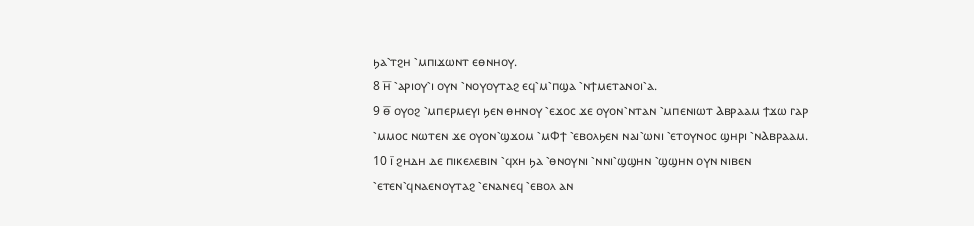ϧⲁ⳿ⲧϩⲏ ⳿ⲙⲡⲓϫⲱⲛⲧ ⲉⲑⲛⲏⲟⲩ.
8 ⲏ̅ ⳿ⲁⲣⲓⲟⲩ⳿ⲓ ⲟⲩⲛ ⳿ⲛⲟⲩⲟⲩⲧⲁϩ ⲉϥ⳿ⲙ⳿ⲡϣⲁ ⳿ⲛϯⲙⲉⲧⲁⲛⲟⲓ⳿ⲁ.
9 ⲑ̅ ⲟⲩⲟϩ ⳿ⲙⲡⲉⲣⲙⲉⲩⲓ ϧⲉⲛ ⲑⲏⲛⲟⲩ ⳿ⲉϫⲟⲥ ϫⲉ ⲟⲩⲟⲛ⳿ⲛⲧⲁⲛ ⳿ⲙⲡⲉⲛⲓⲱⲧ Ⲁⲃⲣⲁⲁⲙ ϯϫⲱ ⲅⲁⲣ ⳿ⲙⲙⲟⲥ ⲛⲱⲧⲉⲛ ϫⲉ ⲟⲩⲟⲛ⳿ϣϫⲟⲙ ⳿ⲙⲪϯ ⳿ⲉⲃⲟⲗϧⲉⲛ ⲛⲁⲓ⳿ⲱⲛⲓ ⳿ⲉⲧⲟⲩⲛⲟⲥ ϣⲏⲣⲓ ⳿ⲛⲀⲃⲣⲁⲁⲙ.
10 ⲓ̅ ϩⲏⲇⲏ ⲇⲉ ⲡⲓⲕⲉⲗⲉⲃⲓⲛ ⳿ϥⲭⲏ ϧⲁ ⳿ⲑⲛⲟⲩⲛⲓ ⳿ⲛⲛⲓ⳿ϣϣⲏⲛ ⳿ϣϣⲏⲛ ⲟⲩⲛ ⲛⲓⲃⲉⲛ ⳿ⲉⲧⲉⲛ⳿ϥⲛⲁⲉⲛⲟⲩⲧⲁϩ ⳿ⲉⲛⲁⲛⲉϥ ⳿ⲉⲃⲟⲗ ⲁⲛ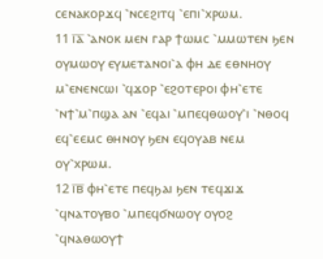ⲥⲉⲛⲁⲕⲟⲣϫϥ ⳿ⲛⲥⲉϩⲓⲧϥ ⳿ⲉⲡⲓ⳿ⲭⲣⲱⲙ.
11 ⲓ̅ⲁ̅ ⳿ⲁⲛⲟⲕ ⲙⲉⲛ ⲅⲁⲣ ϯⲱⲙⲥ ⳿ⲙⲙⲱⲧⲉⲛ ϧⲉⲛ ⲟⲩⲙⲱⲟⲩ ⲉⲩⲙⲉⲧⲁⲛⲟⲓ⳿ⲁ ⲫⲏ ⲇⲉ ⲉⲑⲛⲏⲟⲩ ⲙ⳿ⲉⲛⲉⲛⲥⲱⲓ ⳿ϥϫⲟⲣ ⳿ⲉϩⲟⲧⲉⲣⲟⲓ ⲫⲏ⳿ⲉⲧⲉ ⳿ⲛϯ⳿ⲙ⳿ⲡϣⲁ ⲁⲛ ⳿ⲉϥⲁⲓ ⳿ⲙⲡⲉϥⲑⲱⲟⲩ⳿ⲓ ⳿ⲛⲑⲟϥ ⲉϥ⳿ⲉⲉⲙⲥ ⲑⲏⲛⲟⲩ ϧⲉⲛ ⲉϥⲟⲩⲁⲃ ⲛⲉⲙ ⲟⲩ⳿ⲭⲣⲱⲙ.
12 ⲓ̅ⲃ̅ ⲫⲏ⳿ⲉⲧⲉ ⲡⲉϥϧⲁⲓ ϧⲉⲛ ⲧⲉϥϫⲓϫ ⳿ϥⲛⲁⲧⲟⲩⲃⲟ ⳿ⲙⲡⲉϥϭⲛⲱⲟⲩ ⲟⲩⲟϩ ⳿ϥⲛⲁⲑⲱⲟⲩϯ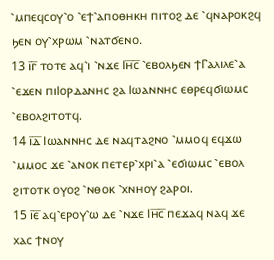⳿ⲙⲡⲉϥⲥⲟⲩ⳿ⲟ ⳿ⲉϯ⳿ⲁⲡⲟⲑⲏⲕⲏ ⲡⲓⲧⲟϩ ⲇⲉ ⳿ϥⲛⲁⲣⲟⲕϩϥ ϧⲉⲛ ⲟⲩ⳿ⲭⲣⲱⲙ ⳿ⲛⲁⲧϭⲉⲛⲟ.
13 ⲓ̅ⲅ̅ ⲧⲟⲧⲉ ⲁϥ⳿ⲓ ⳿ⲛϫⲉ Ⲓⲏ̅ⲥ̅ ⳿ⲉⲃⲟⲗϧⲉⲛ ϯⲄⲁⲗⲓⲗⲉ⳿ⲁ ⳿ⲉϫⲉⲛ ⲡⲓⲒⲟⲣⲇⲁⲛⲏⲥ ϩⲁ Ⲓⲱⲁⲛⲛⲏⲥ ⲉⲑⲣⲉϥϭⲓⲱⲙⲥ ⳿ⲉⲃⲟⲗϩⲓⲧⲟⲧϥ.
14 ⲓ̅ⲇ̅ Ⲓⲱⲁⲛⲛⲏⲥ ⲇⲉ ⲛⲁϥⲧⲁϩⲛⲟ ⳿ⲙⲙⲟϥ ⲉϥϫⲱ ⳿ⲙⲙⲟⲥ ϫⲉ ⳿ⲁⲛⲟⲕ ⲡⲉⲧⲉⲣ⳿ⲭⲣⲓ⳿ⲁ ⳿ⲉϭⲓⲱⲙⲥ ⳿ⲉⲃⲟⲗ ϩⲓⲧⲟⲧⲕ ⲟⲩⲟϩ ⳿ⲛⲑⲟⲕ ⳿ⲭⲛⲏⲟⲩ ϩⲁⲣⲟⲓ.
15 ⲓ̅ⲉ̅ ⲁϥ⳿ⲉⲣⲟⲩ⳿ⲱ ⲇⲉ ⳿ⲛϫⲉ Ⲓⲏ̅ⲥ̅ ⲡⲉϫⲁϥ ⲛⲁϥ ϫⲉ ⲭⲁⲥ ϯⲛⲟⲩ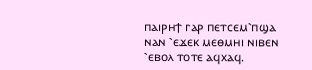ⲡⲁⲓⲣⲏϯ ⲅⲁⲣ ⲡⲉⲧⲥⲉⲙ⳿ⲡϣⲁ ⲛⲁⲛ ⳿ⲉϫⲉⲕ ⲙⲉⲑⲙⲏⲓ ⲛⲓⲃⲉⲛ ⳿ⲉⲃⲟⲗ ⲧⲟⲧⲉ ⲁϥⲭⲁϥ.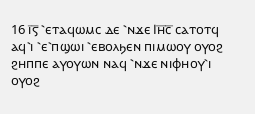16 ⲓ̅ⲋ̅ ⳿ⲉⲧⲁϥⲱⲙⲥ ⲇⲉ ⳿ⲛϫⲉ Ⲓⲏ̅ⲥ̅ ⲥⲁⲧⲟⲧϥ ⲁϥ⳿ⲓ ⳿ⲉ⳿ⲡϣⲱⲓ ⳿ⲉⲃⲟⲗϧⲉⲛ ⲡⲓⲙⲱⲟⲩ ⲟⲩⲟϩ ϩⲏⲡⲡⲉ ⲁⲩⲟⲩⲱⲛ ⲛⲁϥ ⳿ⲛϫⲉ ⲛⲓⲫⲏⲟⲩ⳿ⲓ ⲟⲩⲟϩ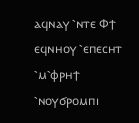ⲁϥⲛⲁⲩ ⳿ⲛⲧⲉ Ⲫϯ ⲉϥⲛⲏⲟⲩ ⳿ⲉⲡⲉⲥⲏⲧ ⳿ⲙ⳿ⲫⲣⲏϯ ⳿ⲛⲟⲩϭⲣⲟⲙⲡⲓ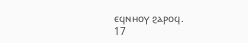ⲉϥⲛⲏⲟⲩ ϩⲁⲣⲟϥ.
17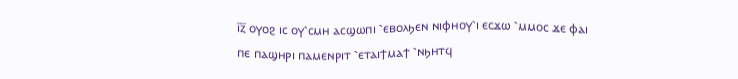ⲓ̅ⲍ̅ ⲟⲩⲟϩ ⲓⲥ ⲟⲩ⳿ⲥⲙⲏ ⲁⲥϣⲱⲡⲓ ⳿ⲉⲃⲟⲗϧⲉⲛ ⲛⲓⲫⲏⲟⲩ⳿ⲓ ⲉⲥϫⲱ ⳿ⲙⲙⲟⲥ ϫⲉ ⲫⲁⲓ ⲡⲉ ⲡⲁϣⲏⲣⲓ ⲡⲁⲙⲉⲛⲣⲓⲧ ⳿ⲉⲧⲁⲓϯⲙⲁϯ ⳿ⲛϧⲏⲧϥ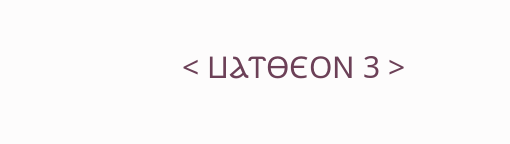< ⳘⲀⲦⲐⲈⲞⲚ 3 >